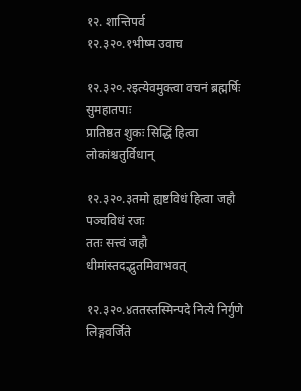१२. शान्तिपर्व
१२.३२०.१भीष्म उवाच

१२.३२०.२इत्येवमुक्त्वा वचनं ब्रह्मर्षिः सुमहातपाः
प्रातिष्ठत शुकः सिद्धिं हित्वा लोकांश्चतुर्विधान्

१२.३२०.३तमो ह्यष्टविधं हित्वा जहौ पञ्चविधं रजः
ततः सत्त्वं जहौ धीमांस्तदद्भुतमिवाभवत्

१२.३२०.४ततस्तस्मिन्पदे नित्ये निर्गुणे लिङ्गवर्जिते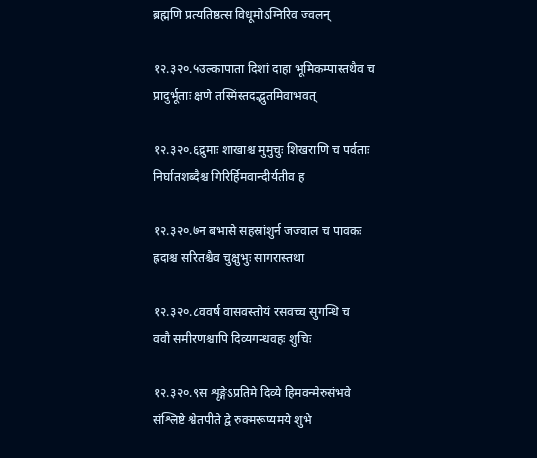ब्रह्मणि प्रत्यतिष्ठत्स विधूमोऽग्निरिव ज्वलन्

१२.३२०.५उल्कापाता दिशां दाहा भूमिकम्पास्तथैव च
प्रादुर्भूताः क्षणे तस्मिंस्तदद्भुतमिवाभवत्

१२.३२०.६द्रुमाः शाखाश्च मुमुचुः शिखराणि च पर्वताः
निर्घातशब्दैश्च गिरिर्हिमवान्दीर्यतीव ह

१२.३२०.७न बभासे सहस्रांशुर्न जज्वाल च पावकः
ह्रदाश्च सरितश्चैव चुक्षुभुः सागरास्तथा

१२.३२०.८ववर्ष वासवस्तोयं रसवच्च सुगन्धि च
ववौ समीरणश्चापि दिव्यगन्धवहः शुचिः

१२.३२०.९स शृङ्गेऽप्रतिमे दिव्ये हिमवन्मेरुसंभवे
संश्लिष्टे श्वेतपीते द्वे रुक्मरूप्यमये शुभे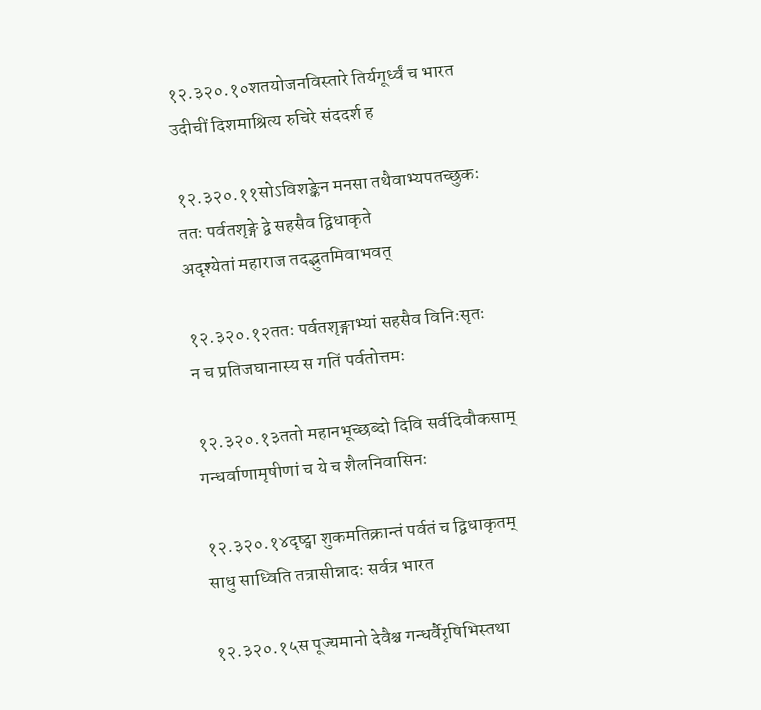१२.३२०.१०शतयोजनविस्तारे तिर्यगूर्ध्वं च भारत
उदीचीं दिशमाश्रित्य रुचिरे संददर्श ह

१२.३२०.११सोऽविशङ्केन मनसा तथैवाभ्यपतच्छुकः
ततः पर्वतशृङ्गे द्वे सहसैव द्विधाकृते
अदृश्येतां महाराज तदद्भुतमिवाभवत्

१२.३२०.१२ततः पर्वतशृङ्गाभ्यां सहसैव विनिःसृतः
न च प्रतिजघानास्य स गतिं पर्वतोत्तमः

१२.३२०.१३ततो महानभूच्छब्दो दिवि सर्वदिवौकसाम्
गन्धर्वाणामृषीणां च ये च शैलनिवासिनः

१२.३२०.१४दृष्ट्वा शुकमतिक्रान्तं पर्वतं च द्विधाकृतम्
साधु साध्विति तत्रासीन्नादः सर्वत्र भारत

१२.३२०.१५स पूज्यमानो देवैश्च गन्धर्वैरृषिभिस्तथा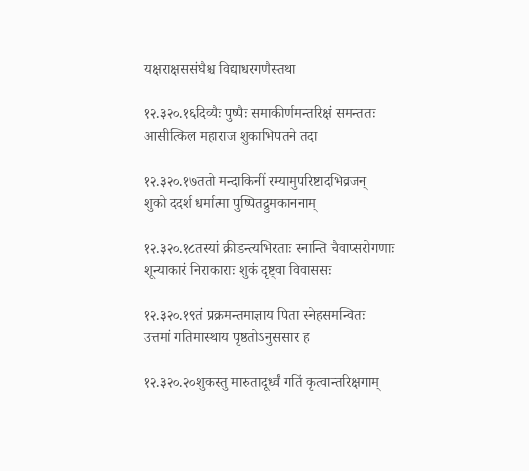यक्षराक्षससंघैश्च विद्याधरगणैस्तथा

१२.३२०.१६दिव्यैः पुष्पैः समाकीर्णमन्तरिक्षं समन्ततः
आसीत्किल महाराज शुकाभिपतने तदा

१२.३२०.१७ततो मन्दाकिनीं रम्यामुपरिष्टादभिव्रजन्
शुको ददर्श धर्मात्मा पुष्पितद्रुमकाननाम्

१२.३२०.१८तस्यां क्रीडन्त्यभिरताः स्नान्ति चैवाप्सरोगणाः
शून्याकारं निराकाराः शुकं दृष्ट्वा विवाससः

१२.३२०.१९तं प्रक्रमन्तमाज्ञाय पिता स्नेहसमन्वितः
उत्तमां गतिमास्थाय पृष्ठतोऽनुससार ह

१२.३२०.२०शुकस्तु मारुतादूर्ध्वं गतिं कृत्वान्तरिक्षगाम्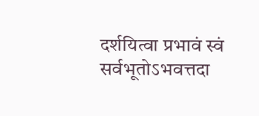दर्शयित्वा प्रभावं स्वं सर्वभूतोऽभवत्तदा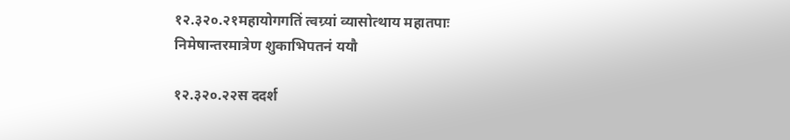१२.३२०.२१महायोगगतिं त्वग्र्यां व्यासोत्थाय महातपाः
निमेषान्तरमात्रेण शुकाभिपतनं ययौ

१२.३२०.२२स ददर्श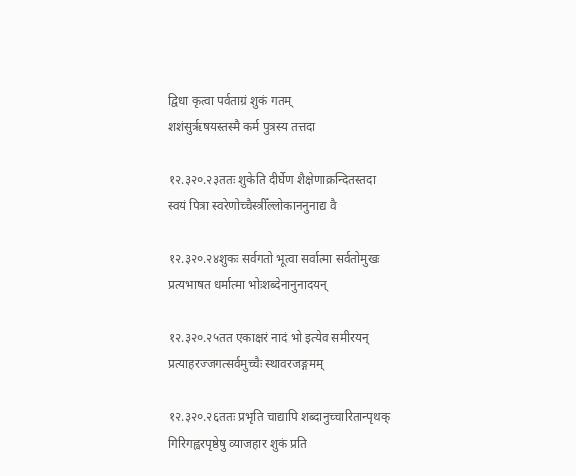द्विधा कृत्वा पर्वताग्रं शुकं गतम्
शशंसुरृषयस्तस्मै कर्म पुत्रस्य तत्तदा

१२.३२०.२३ततः शुकेति दीर्घेण शैक्षेणाक्रन्दितस्तदा
स्वयं पित्रा स्वरेणोच्चैस्त्रीँल्लोकाननुनाद्य वै

१२.३२०.२४शुकः सर्वगतो भूत्वा सर्वात्मा सर्वतोमुखः
प्रत्यभाषत धर्मात्मा भोःशब्देनानुनादयन्

१२.३२०.२५तत एकाक्षरं नादं भो इत्येव समीरयन्
प्रत्याहरज्जगत्सर्वमुच्चैः स्थावरजङ्गमम्

१२.३२०.२६ततः प्रभृति चाद्यापि शब्दानुच्चारितान्पृथक्
गिरिगह्वरपृष्ठेषु व्याजहार शुकं प्रति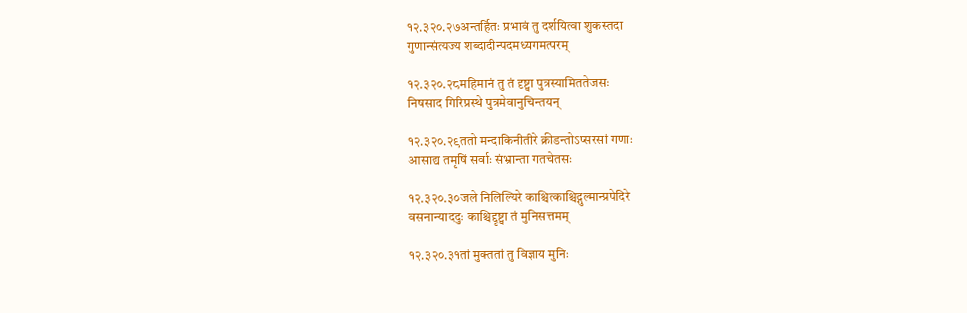१२.३२०.२७अन्तर्हितः प्रभावं तु दर्शयित्वा शुकस्तदा
गुणान्संत्यज्य शब्दादीन्पदमध्यगमत्परम्

१२.३२०.२८महिमानं तु तं दृष्ट्वा पुत्रस्यामिततेजसः
निषसाद गिरिप्रस्थे पुत्रमेवानुचिन्तयन्

१२.३२०.२९ततो मन्दाकिनीतीरे क्रीडन्तोऽप्सरसां गणाः
आसाद्य तमृषिं सर्वाः संभ्रान्ता गतचेतसः

१२.३२०.३०जले निलिल्यिरे काश्चित्काश्चिद्गुल्मान्प्रपेदिरे
वसनान्याददुः काश्चिद्दृष्ट्वा तं मुनिसत्तमम्

१२.३२०.३१तां मुक्ततां तु विज्ञाय मुनिः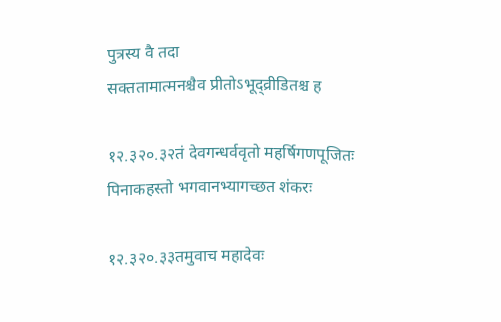पुत्रस्य वै तदा
सक्ततामात्मनश्चैव प्रीतोऽभूद्व्रीडितश्च ह

१२.३२०.३२तं देवगन्धर्ववृतो महर्षिगणपूजितः
पिनाकहस्तो भगवानभ्यागच्छत शंकरः

१२.३२०.३३तमुवाच महादेवः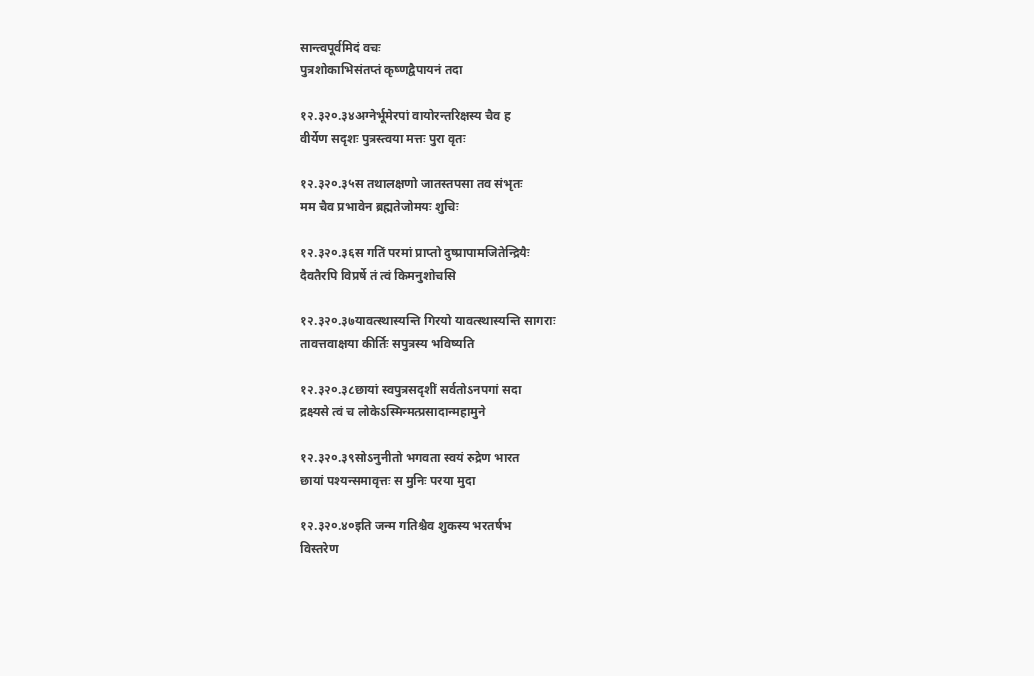सान्त्वपूर्वमिदं वचः
पुत्रशोकाभिसंतप्तं कृष्णद्वैपायनं तदा

१२.३२०.३४अग्नेर्भूमेरपां वायोरन्तरिक्षस्य चैव ह
वीर्येण सदृशः पुत्रस्त्वया मत्तः पुरा वृतः

१२.३२०.३५स तथालक्षणो जातस्तपसा तव संभृतः
मम चैव प्रभावेन ब्रह्मतेजोमयः शुचिः

१२.३२०.३६स गतिं परमां प्राप्तो दुष्प्रापामजितेन्द्रियैः
दैवतैरपि विप्रर्षे तं त्वं किमनुशोचसि

१२.३२०.३७यावत्स्थास्यन्ति गिरयो यावत्स्थास्यन्ति सागराः
तावत्तवाक्षया कीर्तिः सपुत्रस्य भविष्यति

१२.३२०.३८छायां स्वपुत्रसदृशीं सर्वतोऽनपगां सदा
द्रक्ष्यसे त्वं च लोकेऽस्मिन्मत्प्रसादान्महामुने

१२.३२०.३९सोऽनुनीतो भगवता स्वयं रुद्रेण भारत
छायां पश्यन्समावृत्तः स मुनिः परया मुदा

१२.३२०.४०इति जन्म गतिश्चैव शुकस्य भरतर्षभ
विस्तरेण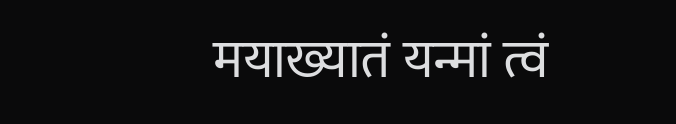मयाख्यातं यन्मां त्वं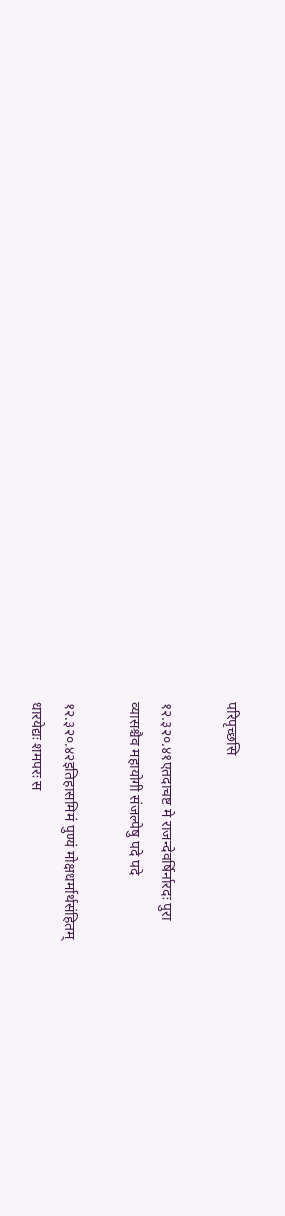परिपृच्छसि

१२.३२०.४१एतदाचष्ट मे राजन्देवर्षिर्नारदः पुरा
व्यासश्चैव महायोगी संजल्पेषु पदे पदे

१२.३२०.४२इतिहासमिमं पुण्यं मोक्षधर्मार्थसंहितम्
धारयेद्यः शमपरः स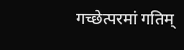गच्छेत्परमां गतिम्